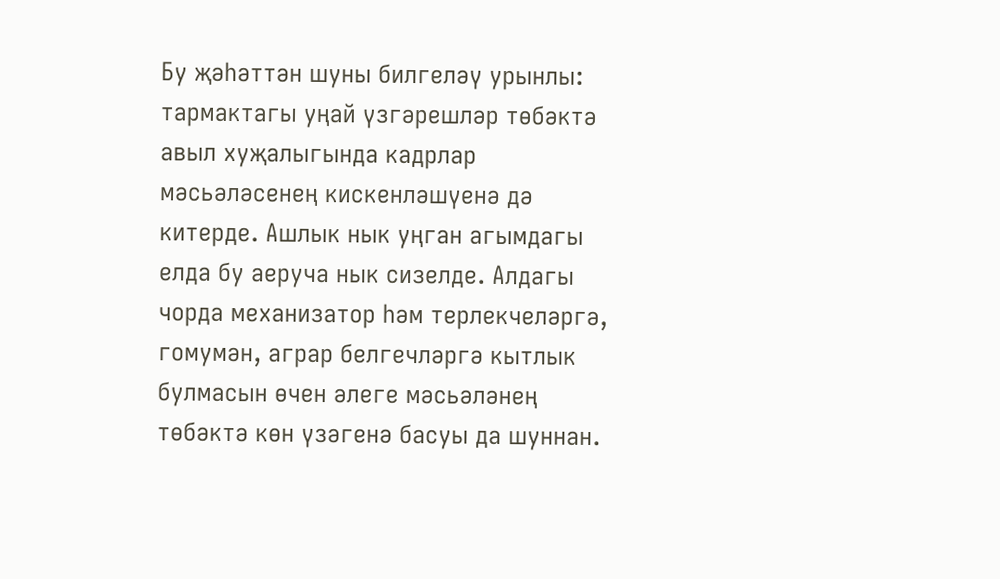Бу җәһәттән шуны билгеләү урынлы: тармактагы уңай үзгәрешләр төбәктә авыл хуҗалыгында кадрлар мәсьәләсенең кискенләшүенә дә китерде. Ашлык нык уңган агымдагы елда бу аеруча нык сизелде. Алдагы чорда механизатор һәм терлекчеләргә, гомумән, аграр белгечләргә кытлык булмасын өчен әлеге мәсьәләнең төбәктә көн үзәгенә басуы да шуннан.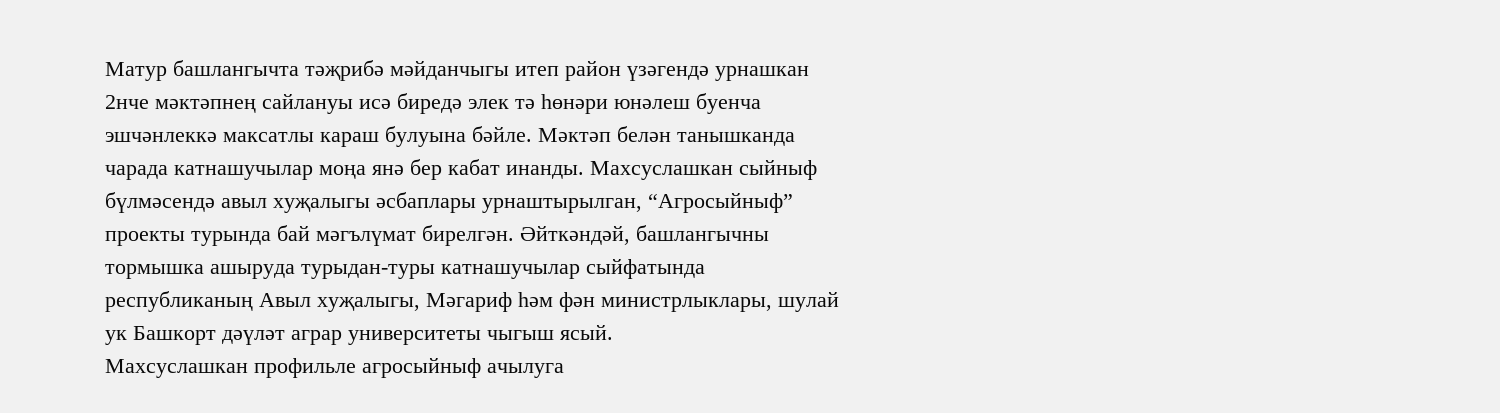Матур башлангычта тәҗрибә мәйданчыгы итеп район үзәгендә урнашкан 2нче мәктәпнең сайлануы исә биредә элек тә һөнәри юнәлеш буенча эшчәнлеккә максатлы караш булуына бәйле. Мәктәп белән танышканда чарада катнашучылар моңа янә бер кабат инанды. Махсуслашкан сыйныф бүлмәсендә авыл хуҗалыгы әсбаплары урнаштырылган, “Агросыйныф” проекты турында бай мәгълүмат бирелгән. Әйткәндәй, башлангычны тормышка ашыруда турыдан-туры катнашучылар сыйфатында республиканың Авыл хуҗалыгы, Мәгариф һәм фән министрлыклары, шулай ук Башкорт дәүләт аграр университеты чыгыш ясый.
Махсуслашкан профильле агросыйныф ачылуга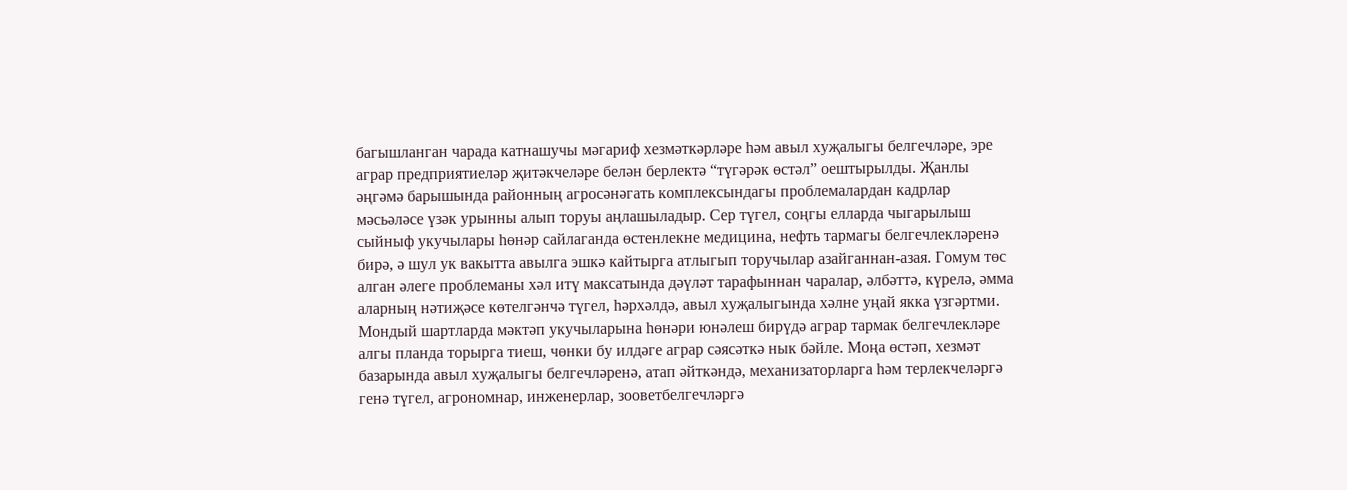багышланган чарада катнашучы мәгариф хезмәткәрләре һәм авыл хуҗалыгы белгечләре, эре аграр предприятиеләр җитәкчеләре белән берлектә “түгәрәк өстәл” оештырылды. Җанлы әңгәмә барышында районның агросәнәгать комплексындагы проблемалардан кадрлар мәсьәләсе үзәк урынны алып торуы аңлашыладыр. Сер түгел, соңгы елларда чыгарылыш сыйныф укучылары һөнәр сайлаганда өстенлекне медицина, нефть тармагы белгечлекләренә бирә, ә шул ук вакытта авылга эшкә кайтырга атлыгып торучылар азайганнан-азая. Гомум төс алган әлеге проблеманы хәл итү максатында дәүләт тарафыннан чаралар, әлбәттә, күрелә, әмма аларның нәтиҗәсе көтелгәнчә түгел, һәрхәлдә, авыл хуҗалыгында хәлне уңай якка үзгәртми. Мондый шартларда мәктәп укучыларына һөнәри юнәлеш бирүдә аграр тармак белгечлекләре алгы планда торырга тиеш, чөнки бу илдәге аграр сәясәткә нык бәйле. Моңа өстәп, хезмәт базарында авыл хуҗалыгы белгечләренә, атап әйткәндә, механизаторларга һәм терлекчеләргә генә түгел, агрономнар, инженерлар, зооветбелгечләргә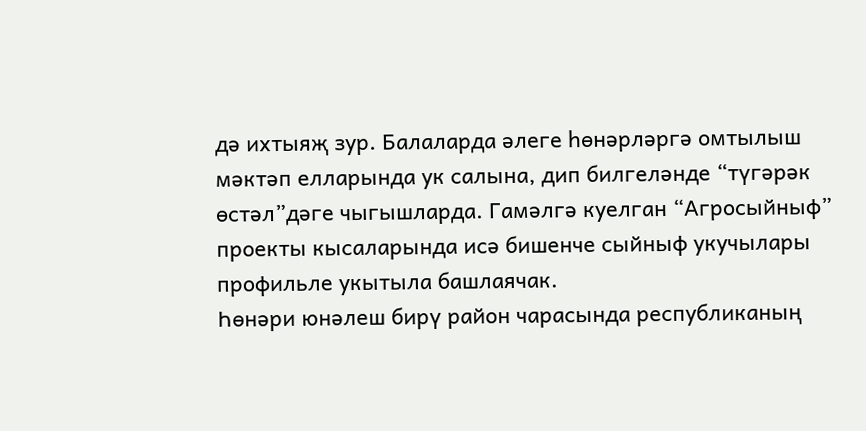дә ихтыяҗ зур. Балаларда әлеге һөнәрләргә омтылыш мәктәп елларында ук салына, дип билгеләнде “түгәрәк өстәл”дәге чыгышларда. Гамәлгә куелган “Агросыйныф” проекты кысаларында исә бишенче сыйныф укучылары профильле укытыла башлаячак.
Һөнәри юнәлеш бирү район чарасында республиканың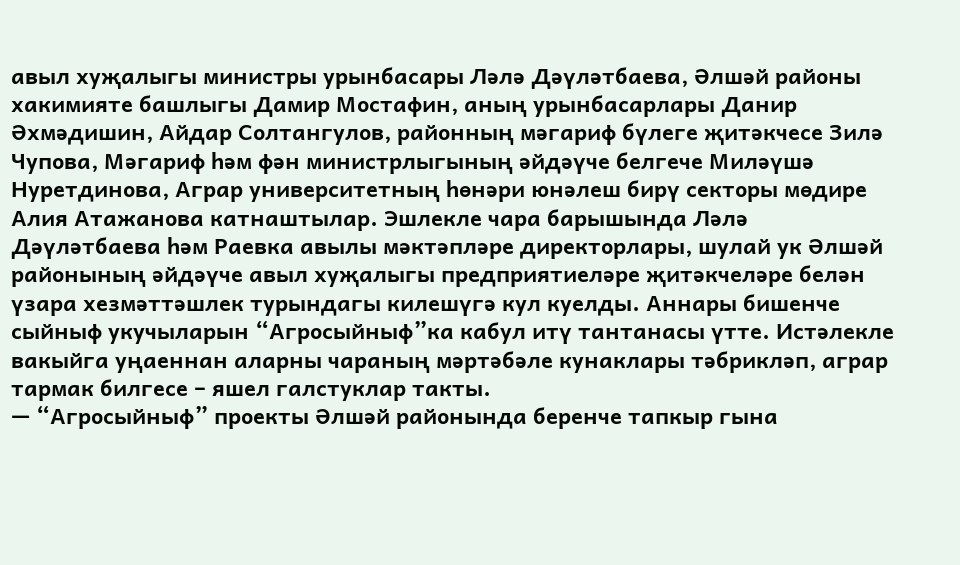авыл хуҗалыгы министры урынбасары Ләлә Дәүләтбаева, Әлшәй районы хакимияте башлыгы Дамир Мостафин, аның урынбасарлары Данир Әхмәдишин, Айдар Солтангулов, районның мәгариф бүлеге җитәкчесе Зилә Чупова, Мәгариф һәм фән министрлыгының әйдәүче белгече Миләүшә Нуретдинова, Аграр университетның һөнәри юнәлеш бирү секторы мөдире Алия Атажанова катнаштылар. Эшлекле чара барышында Ләлә Дәүләтбаева һәм Раевка авылы мәктәпләре директорлары, шулай ук Әлшәй районының әйдәүче авыл хуҗалыгы предприятиеләре җитәкчеләре белән үзара хезмәттәшлек турындагы килешүгә кул куелды. Аннары бишенче сыйныф укучыларын “Агросыйныф”ка кабул итү тантанасы үтте. Истәлекле вакыйга уңаеннан аларны чараның мәртәбәле кунаклары тәбрикләп, аграр тармак билгесе – яшел галстуклар такты.
— “Агросыйныф” проекты Әлшәй районында беренче тапкыр гына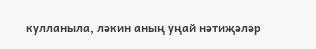кулланыла, ләкин аның уңай нәтиҗәләр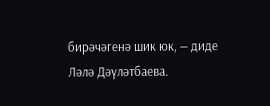бирәчәгенә шик юк, — диде Ләлә Дәүләтбаева.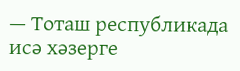— Тоташ республикада исә хәзерге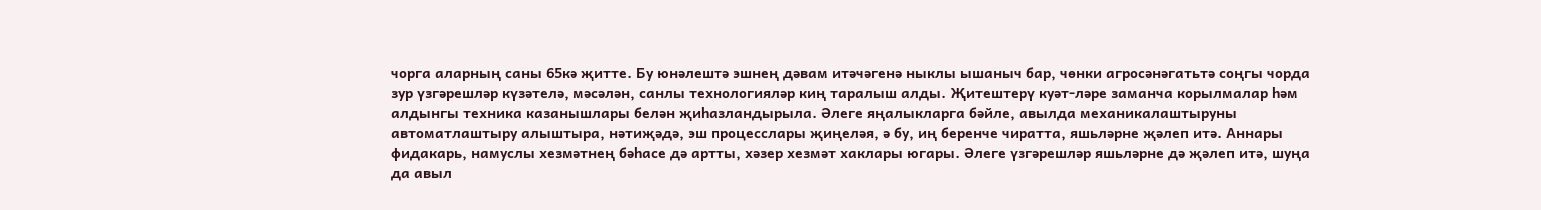чорга аларның саны 65кә җитте. Бу юнәлештә эшнең дәвам итәчәгенә ныклы ышаныч бар, чөнки агросәнәгатьтә соңгы чорда зур үзгәрешләр күзәтелә, мәсәлән, санлы технологияләр киң таралыш алды. Җитештерү куәт-ләре заманча корылмалар һәм алдынгы техника казанышлары белән җиһазландырыла. Әлеге яңалыкларга бәйле, авылда механикалаштыруны автоматлаштыру алыштыра, нәтиҗәдә, эш процесслары җиңеләя, ә бу, иң беренче чиратта, яшьләрне җәлеп итә. Аннары фидакарь, намуслы хезмәтнең бәһасе дә артты, хәзер хезмәт хаклары югары. Әлеге үзгәрешләр яшьләрне дә җәлеп итә, шуңа да авыл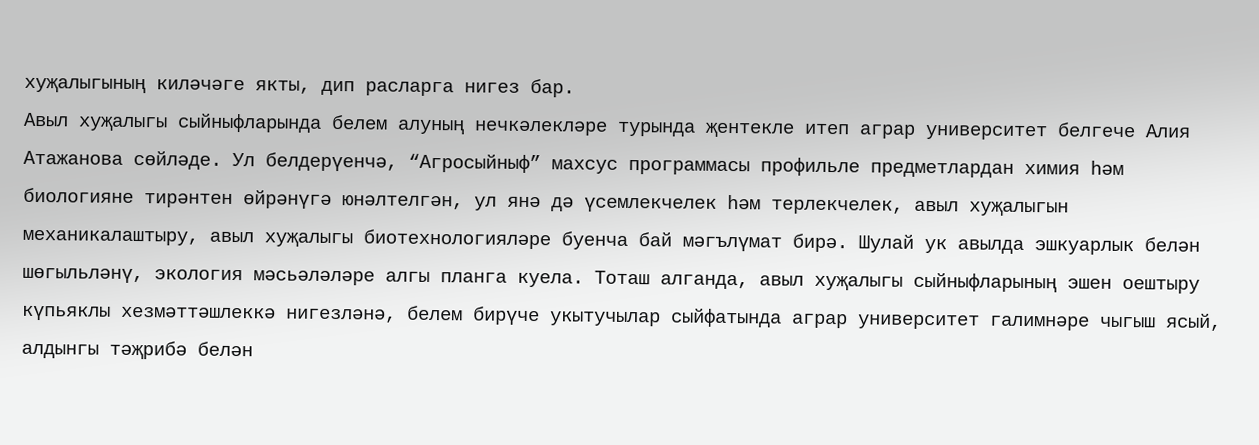хуҗалыгының киләчәге якты, дип расларга нигез бар.
Авыл хуҗалыгы сыйныфларында белем алуның нечкәлекләре турында җентекле итеп аграр университет белгече Алия Атажанова сөйләде. Ул белдерүенчә, “Агросыйныф” махсус программасы профильле предметлардан химия һәм биологияне тирәнтен өйрәнүгә юнәлтелгән, ул янә дә үсемлекчелек һәм терлекчелек, авыл хуҗалыгын механикалаштыру, авыл хуҗалыгы биотехнологияләре буенча бай мәгълүмат бирә. Шулай ук авылда эшкуарлык белән шөгыльләнү, экология мәсьәләләре алгы планга куела. Тоташ алганда, авыл хуҗалыгы сыйныфларының эшен оештыру күпьяклы хезмәттәшлеккә нигезләнә, белем бирүче укытучылар сыйфатында аграр университет галимнәре чыгыш ясый, алдынгы тәҗрибә белән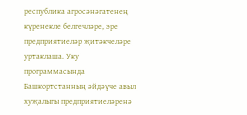республика агросәнәгатенең күренекле белгечләре, эре предприятиеләр җитәкчеләре уртаклаша. Уку программасында Башкортстанның әйдәүче авыл хуҗалыгы предприятиеләренә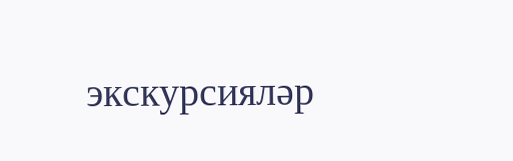экскурсияләр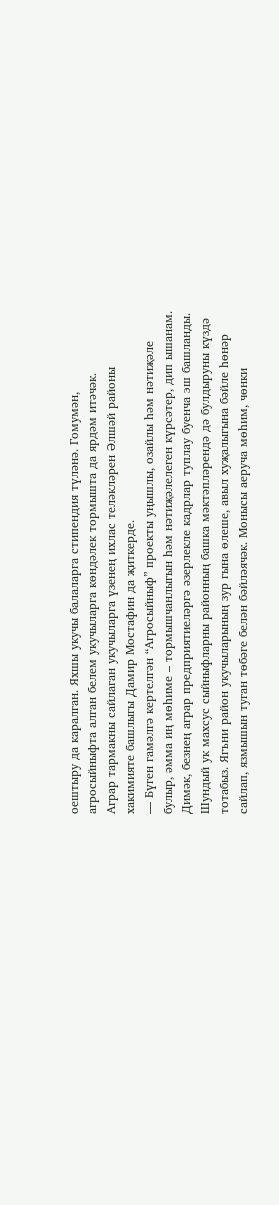оештыру да каралган. Яхшы укучы балаларга стипендия түләнә. Гомумән, агросыйныфта алган белем укучыларга көндәлек тормышта да ярдәм итәчәк.
Аграр тармакны сайлаган укучыларга үзенең ихлас теләкләрен Әлшәй районы хакимияте башлыгы Дамир Мостафин да җиткерде.
— Бүген гамәлгә кертелгән “Агросыйныф” проекты уңышлы, озайлы һәм нәтиҗәле булыр, әмма иң мөһиме – тормышчанлыгын һәм нәтиҗәлелеген күрсәтер, дип ышанам. Димәк, безнең аграр предприятиеләргә әзерлекле кадрлар туплау буенча эш башланды. Шундый ук махсус сыйныфларны районның башка мәктәпләрендә дә булдыруны күздә тотабыз. Ягъни район укучыларының зур гына өлеше, авыл хуҗалыгына бәйле һөнәр сайлап, язмышын туган төбәге белән бәйләячәк. Монысы аеруча мөһим, чөнки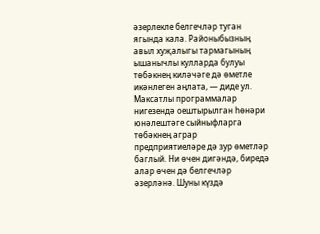әзерлекле белгечләр туган ягында кала. Районыбызның авыл хуҗалыгы тармагының ышанычлы кулларда булуы төбәкнең киләчәге дә өметле икәнлеген аңлата, — диде ул.
Максатлы программалар нигезендә оештырылган һөнәри юнәлештәге сыйныфларга төбәкнең аграр предприятиеләре дә зур өметләр баглый. Ни өчен дигәндә, биредә алар өчен дә белгечләр әзерләнә. Шуны күздә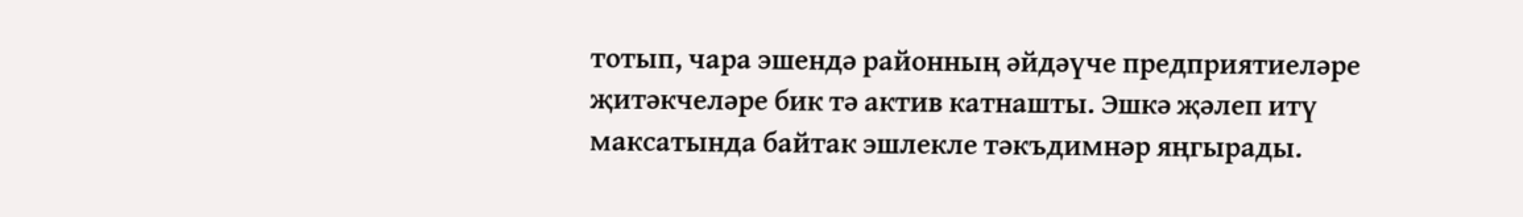тотып, чара эшендә районның әйдәүче предприятиеләре җитәкчеләре бик тә актив катнашты. Эшкә җәлеп итү максатында байтак эшлекле тәкъдимнәр яңгырады.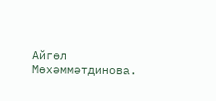Айгөл Мөхәммәтдинова.